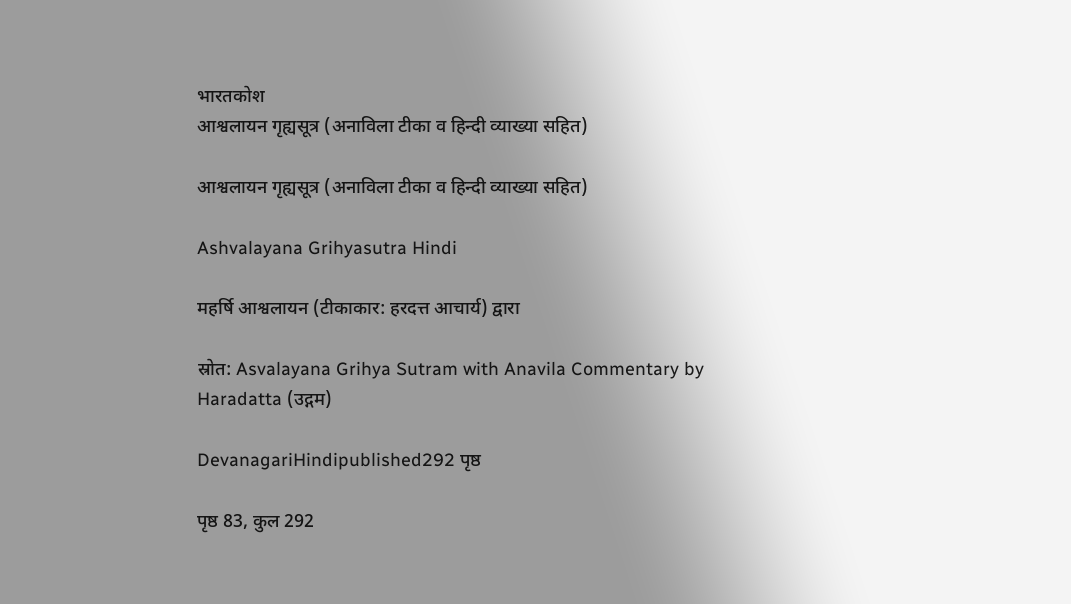भारतकोश
आश्वलायन गृह्यसूत्र (अनाविला टीका व हिन्दी व्याख्या सहित)

आश्वलायन गृह्यसूत्र (अनाविला टीका व हिन्दी व्याख्या सहित)

Ashvalayana Grihyasutra Hindi

महर्षि आश्वलायन (टीकाकार: हरदत्त आचार्य) द्वारा

स्रोत: Asvalayana Grihya Sutram with Anavila Commentary by Haradatta (उद्गम)

DevanagariHindipublished292 पृष्ठ

पृष्ठ 83, कुल 292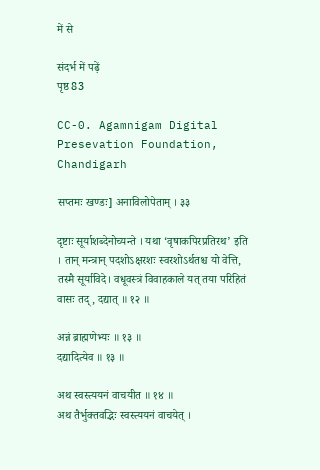में से

संदर्भ में पढ़ें
पृष्ठ 83

CC-0. Agamnigam Digital Presevation Foundation, Chandigarh

सप्तमः खण्डः] अनाविलोपेताम् । ३३

दृष्टाः सूर्याशब्देनोच्यन्ते । यथा ‘वृषाकपिरप्रतिरथ’ इति । तान् मन्त्रान् पदशोऽक्षरशः स्वरशोऽर्थतश्च यो वेत्ति, तस्मै सूर्याविदे। वधूवस्त्रं विवाहकाले यत् तया परिहितं वासः तद्, दद्यात् ॥ १२ ॥

अन्नं ब्राह्मणेभ्यः ॥ १३ ॥
दद्यादित्येव ॥ १३ ॥

अथ स्वस्त्ययनं वाचयीत ॥ १४ ॥
अथ तैर्भुक्तवद्भिः स्वस्त्ययनं वाचयेत् ।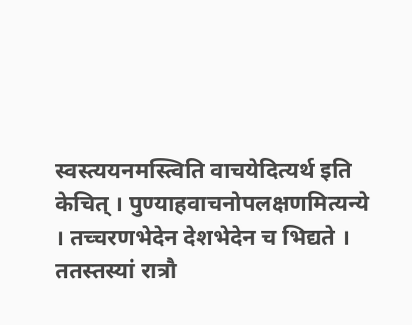स्वस्त्ययनमस्त्विति वाचयेदित्यर्थ इति केचित् । पुण्याहवाचनोपलक्षणमित्यन्ये । तच्चरणभेदेन देशभेदेन च भिद्यते । ततस्तस्यां रात्रौ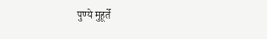पुण्ये मुहूर्ते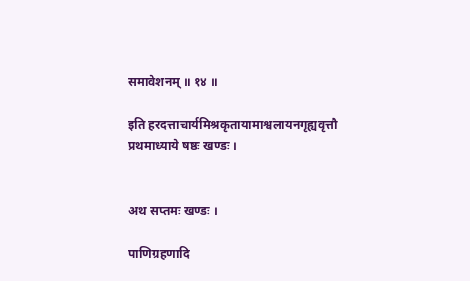समावेशनम् ॥ १४ ॥

इति हरदत्ताचार्यमिश्रकृतायामाश्वलायनगृह्यवृत्तौ
प्रथमाध्याये षष्ठः खण्डः ।


अथ सप्तमः खण्डः ।

पाणिग्रहणादि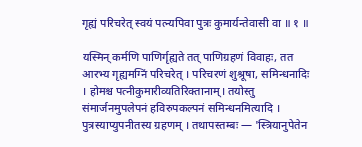गृह्यं परिचरेत् स्वयं पत्न्यपिवा पुत्रः कुमार्यन्तेवासी वा ॥ १ ॥

यस्मिन् कर्मणि पाणिर्गृह्यते तत् पाणिग्रहणं विवाहः, तत आरभ्य गृह्यमग्निं परिचरेत् । परिचरणं शुश्रूषा, समिन्धनादिः । होमश्च पत्नीकुमारीव्यतिरिक्तानाम्। तयोस्तु संमार्जनमुपलेपनं हविरुपकल्पनं समिन्धनमित्यादि । पुत्रस्याप्युपनीतस्य ग्रहणम् । तथापस्तम्बः — 'स्त्रियानुपेतेन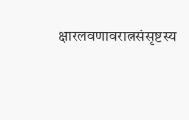क्षारलवणावरात्नसंसृष्टस्य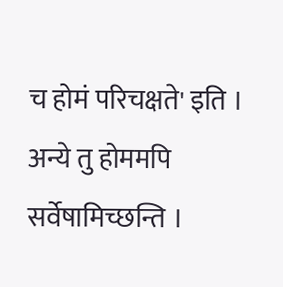च होमं परिचक्षते' इति । अन्ये तु होममपि सर्वेषामिच्छन्ति ।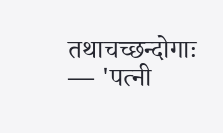तथाचच्छन्दोगाः — 'पत्नी